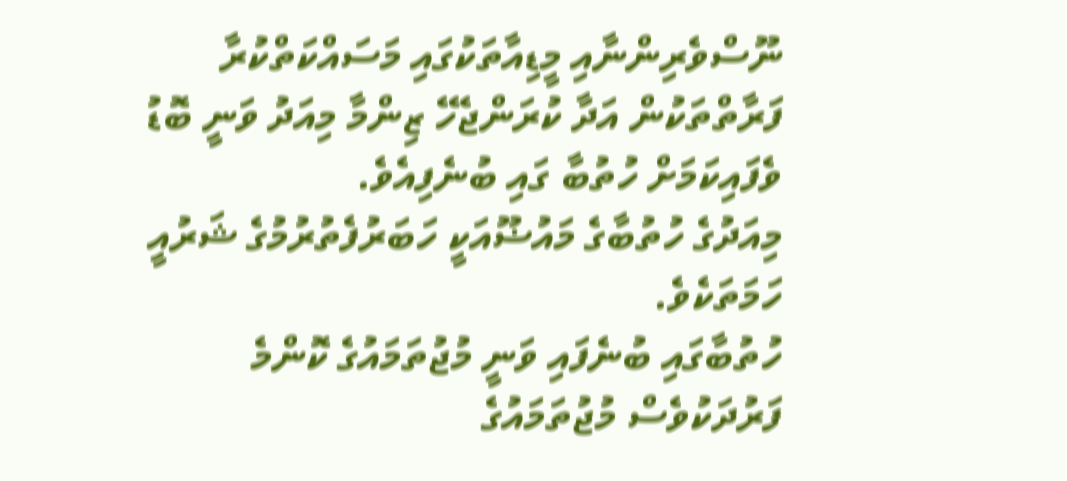ނޫސްވެރިންނާއި މީޑިއާތަކުގައި މަސައްކަތްކުރާ ފަރާތްތަކުން އަދާ ކުރަންޖެހޭ ޒިންމާ މިއަދު ވަނީ ބޮޑު ވެފައިކަމަށް ހުތުބާ ގައި ބުނެފިއެވެ.
މިއަދުގެ ހުތުބާގެ މައުޟޫއަކީ ހަބަރުފެތުރުމުގެ ޝަރުއީ ހަމަތަކެވެ.
ހުތުބާގައި ބުނެފައި ވަނީ މުޖުތަމައުގެ ކޮންމެ ފަރުދަކުވެސް މުޖުތަމައުގެ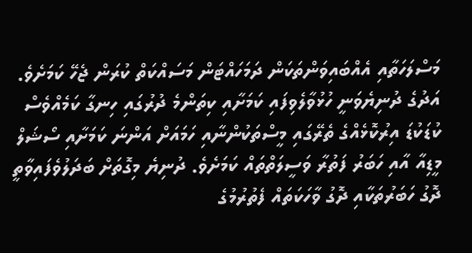މަސްލަހަތާއި އެއްބައިވަންތަކަން ދަމަހައްޓަން މަސައްކަތް ކުރަން ޖެހޭ ކަމަށެވެ. އަދުގެ ދުނިޔެވަނީ ހުޅުވާލެވިފައި ކަމަށާއި ކިތަންމެ ދުރުގައި ހިނގާ ކަމެއްވެސް ކުޑަކުޑަ އިރުކޮޅެއްގެ ތެރޭގައި މީސްތަކުންނާއި ހަމައަށް އަންނަ ކަމަށާއި ސޯޝަލް މީޑިއާ އާއި ހަބަރު ފަތުރާ ވަސީލަތްތައް ކަމަށެވެ. ދުނިޔެ މިގޮތަށް ބަދަލުވެފައިވާތީ ދޮގު ހަބަރުތަކާއި ދޮގު ވާހަކަތައް ފެތުރުމުގެ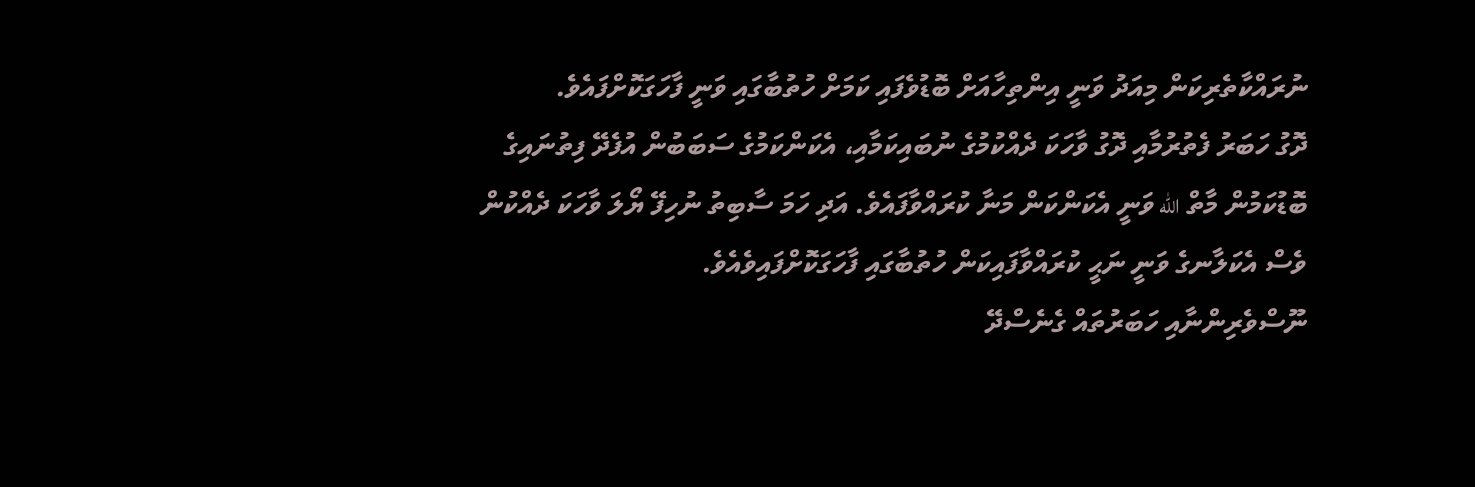ނުރައްކާތެރިކަން މިއަދު ވަނީ އިންތިހާއަށް ބޮޑުވެފައި ކަމަށް ހުތުބާގައި ވަނީ ފާހަގަކޮށްފައެވެ.
ދޮގު ހަބަރު ފެތުރުމާއި ދޮގު ވާހަކަ ދެއްކުމުގެ ނުބައިކަމާއި، އެކަންކަމުގެ ސަބަބުން އުފެދޭ ފިތުނައިގެ ބޮޑުކަމުން މާތް الله ވަނީ އެކަންކަން މަނާ ކުރައްވާފައެވެ. އަދި ހަމަ ސާބިތު ނުހިފޭ ޔޯލަ ވާހަކަ ދެއްކުން ވެސް އެކަލާނގެ ވަނީ ނަޙީ ކުރައްވާފައިކަން ހުތުބާގައި ފާހަގަކޮށްފައިވެއެވެ.
ނޫސްވެރިންނާއި ހަބަރުތައް ގެނެސްދޭ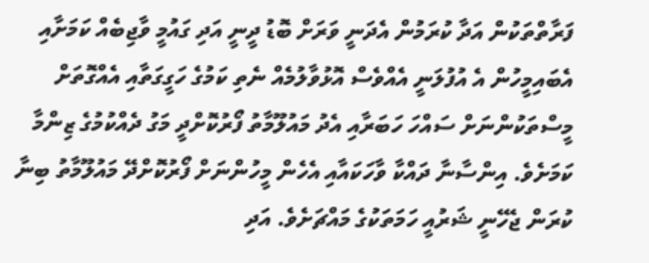ފަރާތްތަކުން އަދާ ކުރަމުން އެދަނީ ވަރަށް ބޮޑު ދީނީ އަދި ގައުމީ ވާޖިބެއް ކަމަށާއި އެބައިމީހުން އެ އުފުލަނީ އެއްވެސް އޮޅުވާލުމެއް ނެތި ކަމުގެ ހަގީގަތާއި އެއްގޮތަށް މީސްތަކުންނަށް ސައްހަ ހަބަރާއި އެދު މައުލޫމާތު ފޯރުކޮށްދީ މަގު ދެއްކުމުގެ ޒިންމާ ކަމަށެވެ. އިންސާނާ ދައްކާ ވާހަކައާއި އެހެން މީހުންނަށް ފޯރުކޮށްދޭ މައުލޫމާތު ބިނާ ކުރަން ޖެހޭނީ ޝަރުއީ ހަމަތަކުގެ މައްޗަށެވެ. އަދި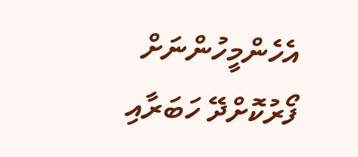އެހެންމީހުންނަށް ފޯރުކޮށްދޭ ހަބަރާއި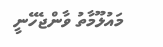މައުލޫމާތު ވާންޖެހޭނީ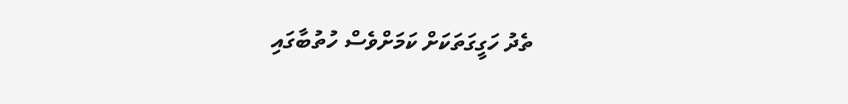ތެދު ހަގީގަތަކަށް ކަމަށްވެސް ހުތުބާގައި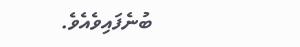ބުނެފައިވެއެވެ.